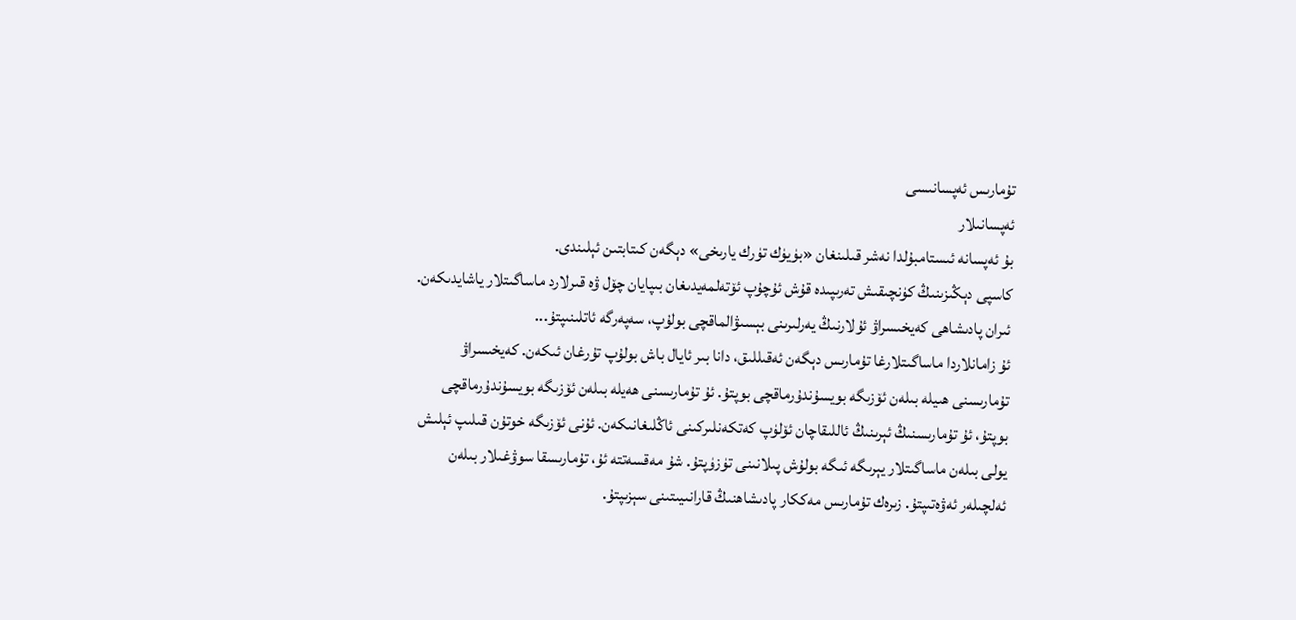تۇمارىس ئەپسانىسى
ئەپسانىلار
بۇ ئەپسانە ئىستامبۇلدا نەشر قىلىنغان «بۈيۈك تۈرك يارىخى» دېگەن كىتابتىن ئېلىندى.
كاسپى دېڭىزىنىڭ كۈنچىقىش تەرىپىدە قۇش ئۇچۇپ ئۆتەلمەيدىغان بىپايان چۆل ۋە قىرلارد ماساگىتلار ياشايدىكەن. ئىران پادىشاھى كەيخىسراۋ ئۇلارنىڭ يەرلىرىنى بېسىۋالماقچى بولۇپ، سەپەرگە ئاتلىنىپتۇ...
ئۇ زامانلاردا ماساگىتلارغا تۇمارىس دېگەن ئەقىللىق، دانا بىر ئايال باش بولۇپ تۇرغان ئىكەن. كەيخىسراۋ تۇمارىسنى ھىيلە بىلەن ئۆزىگە بويسۇندۇرماقچى بوپتۇ. ئۇ تۇمارىسنى ھەيلە بىلەن ئۆزىگە بويسۇندۇرماقچى بوپتۇ، ئۇ تۇمارىسنىڭ ئېرىنىڭ ئاللىقاچان ئۆلۈپ كەتكەنلىركىنى ئاڭلىغانىكەن. ئۇنى ئۆزىگە خوتۇن قىلىپ ئېلىش يولى بىلەن ماساگىتلار يېرىگە ئىگە بولۇش پىلانىنى تۈزۈپتۇ. شۇ مەقسەتتە ئۇ، تۇمارىسقا سوۋغىلار بىلەن ئەلچىلەر ئەۋەتىپتۇ. زىرەك تۇمارىس مەككار پادىشاھنىڭ قارانىيىتىنى سېزىپتۇ.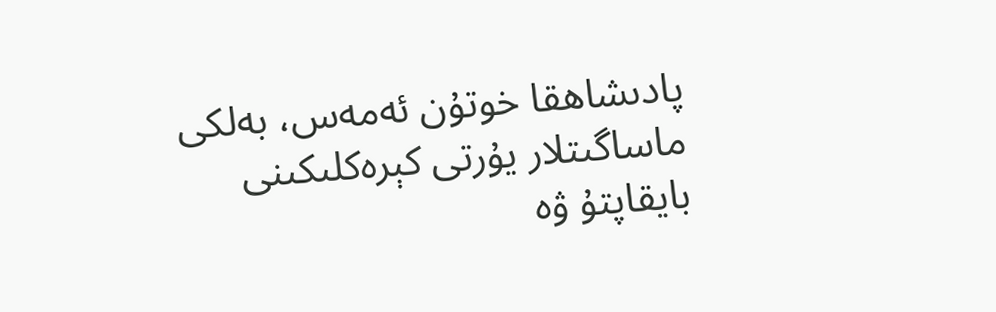پادىشاھقا خوتۇن ئەمەس، بەلكى ماساگىتلار يۇرتى كېرەكلىكىنى بايقاپتۇ ۋە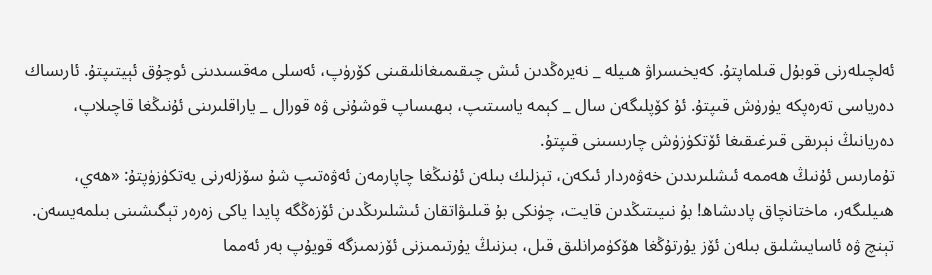ئەلچىلەرنى قوبۇل قىلماپتۇ. كەيخىسراۋ ھىيلە _ نەيرەڭدىن ئىش چىقىمىغانلىقىنى كۆرۈپ، ئەسلى مەقسىدىنى ئوچۇق ئېيتىپتۇ. ئارىساك دەرياسى تەرەپكە يۈرۈش قىپتۇ. ئۇ كۆپلىگەن سال _ كېمە ياسىتىپ، بىھىساپ قوشۇنى ۋە قورال _ ياراقلىرىنى ئۇنىڭغا قاچىلاپ، دەريانىڭ نېرىقى قىرغىقىغا ئۆتكۈزۈش چارىسىنى قىپتۇ.
تۇمارىس ئۇنىڭ ھەممە ئىشلىرىدىن خەۋەردار ئىكەن، تېزلىك بىلەن ئۇنىڭغا چاپارمەن ئەۋەتىپ شۇ سۆزلەرنى يەتكۈزۈپتۇ: «ھەي، ھىيلىگەر، ماختانچاق پادىشاھ! بۇ نىيىتىڭدىن قايت، چۈنكى بۇ قىلىۋاتقان ئىشلىرىڭدىن ئۆزەڭگە پايدا ياكى زەرەر تېگىشىنى بىلمەيسەن. تېنچ ۋە ئاسايىشلىق بىلەن ئۆز يۇرتۇڭغا ھۆكۈمرانلىق قىل، بىزنىڭ يۇرتىمىزنى ئۆزىمىزگە قويۇپ بەر ئەمما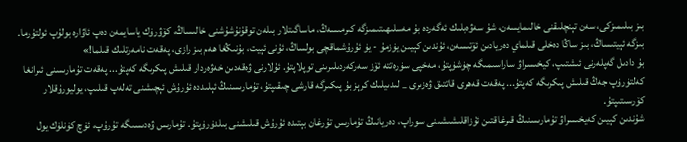بىز بىلىمىزكى، سەن تېنچلىقنى خالىمايسەن، شۇ سەۋەبلىك ئەگەردە بۇ مەسلىھىتىمىزگە كىرمىسەڭ، ماساگىتلار بىلەن توقۇنۇشۇشنى خالىساڭ، كۆۋرۈك ياسايمەن دەپ ئاۋارە بولۇپ ئولتۇرما. بىزگە ئېيتىساڭ، بىز ساڭا دەخلى قىلماي دەريادىن ئۆتىسەن، ئۇندىن كېيىن يۈزمۇ - يۈ ئۇرۇشماقچى بولساڭ، ئۇنى ئېيت، بۇنىڭغا ھەم بىز رازى، پەقەت نامەرتلىك قىلما!»
بۇ دادىل گەپلەرنى ئىشتىپ، كيخىسراۋ ساراسىمىگە چۈشۈپتۇ، مەخپى سۈرەتتە ئۆز سەركەردىلىرىنى توپلاپتۇ. ئۇلارنى ۋەقەدىن خەۋەردار قىلىش پىكرىگە كەپتۇ... پەقەت تۇمارىسنى ئىرانغا كەلتۈرۈپ جەڭ قىلىش پىكرىگە كەپتۇ... پەقەت قەھرى قاتتىق ۋەزىرى _ لىدىيلىك كرېز بۇ پىكىرگە قارشى چىقىپتۇ، تۇمارىسنىڭ ئېلىددە ئۇرۇش ئېچىشنى تەلەپ قىلىپ، يوليورۇقلار كۆرسىتىپتۇ.
شۇندىن كېيىن كەيخىسراۋ تۇمارىسنىڭ قىرغاقتىن ئۇزاقلىشىشىنى سوراپ، دەريانىڭ تۇمارىس تۇرغان بېتىدە ئۇرۇش قىلىشنى بىلدۈرۈپتۇ. تۇمارىس ۋەدىسىگە تۇرۇپ، ئۈچ كۈنلۈك يول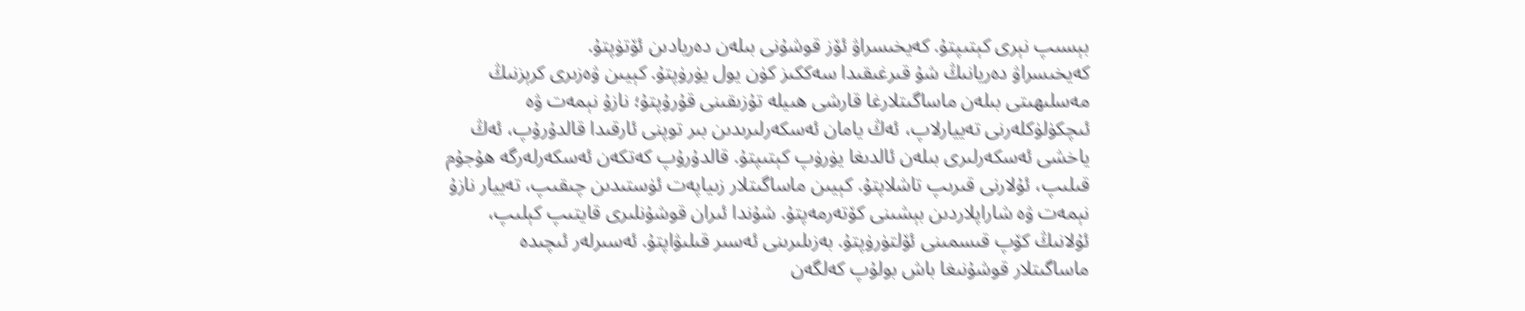بېسىپ نېرى كېتىپتۇ. كەيخىسراۋ ئۆز قوشۇنى بىلەن دەريادىن ئۆتۈپتۇ.
كەيخىسراۋ دەريانىڭ شۇ قىرغىقىدا سەككىز كۈن يول يۈرۈپتۇ. كېيىن ۋەزىرى كرېزنىڭ مەسلىھىتى بىلەن ماساگىتلارغا قارشى ھىيلە تۇزىقىنى قۇرۇپتۇ؛ نازۇ نېمەت ۋە ئىچكۈلۈكلەرنى تەييارلاپ، ئەڭ يامان ئەسكەرلىرىدىن بىر توپنى ئارقىدا قالدۇرۇپ، ئەڭ ياخشى ئەسكەرلىرى بىلەن ئالدىغا يۈرۈپ كېتىپتۇ. قالدۇرۇپ كەتكەن ئەسكەرلەرگە ھۇجۇم قىلىپ، ئۇلارنى قىرىپ تاشلاپتۇ. كېيىن ماساگىتلار زىياپەت ئۈستىدىن چىقىپ، تەييار نازۇ نېمەت ۋە شاراپلاردىن بېشىنى كۆتەرمەپتۇ. شۇندا ئىران قوشۇنلىرى قايتىپ كېلىپ، ئۇلانىڭ كۆپ قىسمىنى ئۆلتۈرۈپتۇ. بەزىلىرىنى ئەسىر قىلىۋاپتۇ. ئەسىرلەر ئىچىدە ماساگىتلار قوشۇنىغا باش بولۇپ كەلگەن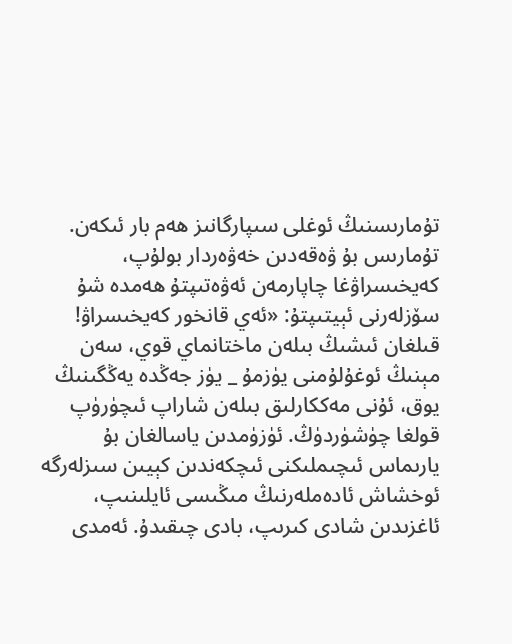تۇمارىسنىڭ ئوغلى سىپارگانىز ھەم بار ئىكەن.
تۇمارىس بۇ ۋەقەدىن خەۋەردار بولۇپ، كەيخىسراۋغا چاپارمەن ئەۋەتىپتۇ ھەمدە شۇ سۆزلەرنى ئېيتىپتۇ: «ئەي قانخور كەيخىسراۋ! قىلغان ئىشىڭ بىلەن ماختانماي قوي، سەن مېنىڭ ئوغۇلۇمنى يۈزمۇ _ يۈز جەڭدە يەڭگىنىڭ يوق، ئۇنى مەككارلىق بىلەن شاراپ ئىچۈرۈپ قولغا چۈشۈردۈڭ. ئۈزۈمدىن ياسالغان بۇ يارىماس ئىچىملىكنى ئىچكەندىن كېيىن سىزلەرگە ئوخشاش ئادەملەرنىڭ مىڭىسى ئايلىنىپ، ئاغزىدىن شادى كىرىپ، بادى چىقىدۇ. ئەمدى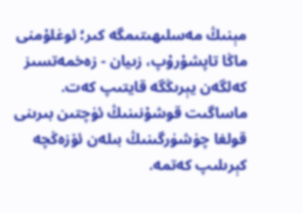مېنىڭ مەسلىھىتىمگە كىر؛ ئوغلۇمنى ماڭا تاپشۇرۇپ، زىيان - زەخمەتسىز كەلگەن يېرىڭگە قايتىپ كەت. ماساگىت قوشۇنىنىڭ ئۈچتىن بىرىنى قولغا چۈشۈرگىنىڭ بىلەن ئۆزەڭچە كېرىلىپ كەتمە.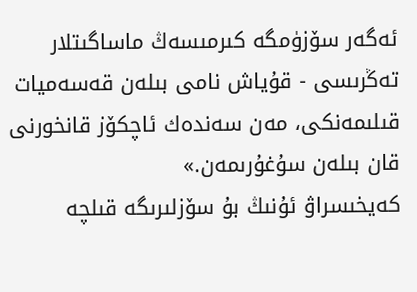ئەگەر سۆزۈمگە كىرمىسەڭ ماساگىتلار تەڭرىسى - قۇياش نامى بىلەن قەسەميات قىلىمەنكى، مەن سەندەك ئاچكۆز قانخورنى قان بىلەن سۇغۇرىمەن.»
كەيخىسراۋ ئۇنىڭ بۇ سۆزلىرىگە قىلچە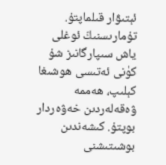ئېتىۋار قىلماپتۇ. تۇمارىسنىڭ ئوغلى ياش سىپارگانىز شۇ كۈنى ئەتىسى ھوشىغا كېلىپ، ھەممە ۋەقەلەردىن خەۋەردار بوپتۇ. كىشەندىن بوشىتىشنى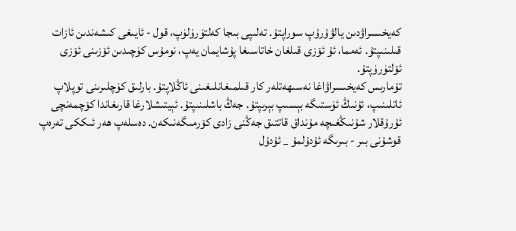كەيخىسراۋدىن يالۋۇرۇپ سوراپتۇ. تەلىپى بىجا كەلتۈرۈلۈپ، قول - ئايىغى كىشەندىن ئازات قىلىنىپتۇ. ئەمما، ئۇ ئۆزى قىلغان خاتاسىغا پۇشايمان يەپ، نومۇس كۈچىدىن ئۆزىنى ئۆزى ئۆلتۈرۈپتۇ.
تۇمارىس كەيخىسراۋاغا نەسىھەتلەر كار قىلمىغانلىغىنى ئاڭلاپتۇ. بارلىق كۈچلىرىنى توپلاپ ئاتلىنىپ، ئۇنىڭ ئۈستىگە بېسىپ بېرىپتۇ. جەڭ باشلىنىپتۇ. ئېيتىشلارغا قارىغاندا كۆچمەنچى ئۇرۇقلار شۇنىڭغىچە مۇنداق قاتتىق جەڭنى زادى كۆرمىگەنىكەن. دەسلەپ ھەر ئىككى تەرەپ قوشۇنى بىر - بىرىگە ئۇدۇلمۇ _ ئۇدۇل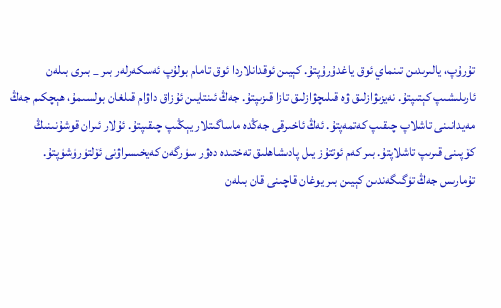تۇرۇپ، يالىرىدىن تىنماي ئوق ياغدۇرۇپتۇ. كېيىن ئوقدانلاردا ئوق تامام بولۇپ ئەسكەرلەر بىر _ بىرى بىلەن ئارىلىشىپ كېتىپتۇ. نەيزىۋازلىق ۋە قىلىچۋازلىق تازا قىزىپتۇ. جەڭ ئىنتايىن ئۇزاق داۋام قىلغان بولسىمۇ، ھېچكىم جەڭ مەيدانىنى تاشلاپ چىقىپ كەتمەپتۇ. ئەڭ ئاخىرقى جەڭدە ماساگىتلار يېڭىپ چىقىپتۇ. ئۇلار ئىران قوشۇنىنىڭ كۆپىنى قىرىپ تاشلاپتۇ. بىر كەم ئوتتۇز يىل پادىشاھلىق تەختىدە دەۋر سۈرگەن كەيخىسراۋنى ئۆلتۈرۈشۈپتۇ.
تۇمارىس جەڭ تۈگىگەندىن كېيىن بىر يوغان قاچىنى قان بىلەن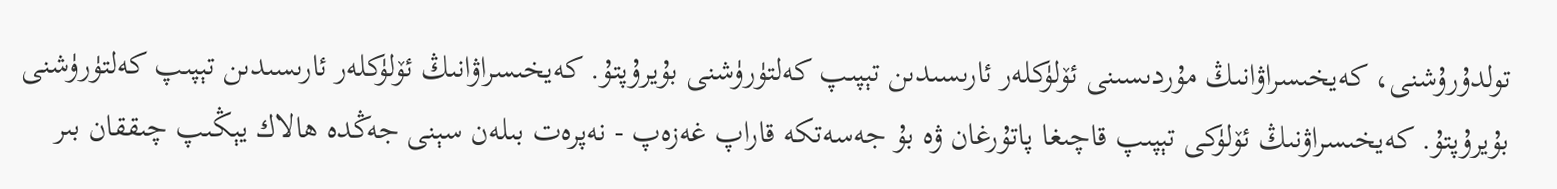تولدۇرۇشنى، كەيخىسراۋانىڭ مۇردىسىنى ئۆلۈكلەر ئارىسىدىن تېپىپ كەلتۈرۈشنى بۇيرۇپتۇ. كەيخىسراۋانىڭ ئۆلۈكلەر ئارىسىدىن تېپىپ كەلتۈرۈشنى بۇيرۇپتۇ. كەيخىسراۋنىڭ ئۆلۈكى تېپىپ قاچىغا پاتۇرغان ۋە بۇ جەسەتكە قاراپ غەزەپ - نەپرەت بىلەن سېنى جەڭدە ھالاك يېڭىپ چىققان بىر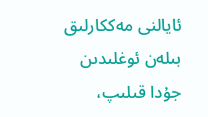ئايالنى مەككارلىق بىلەن ئوغلىدىن جۇدا قىلىپ،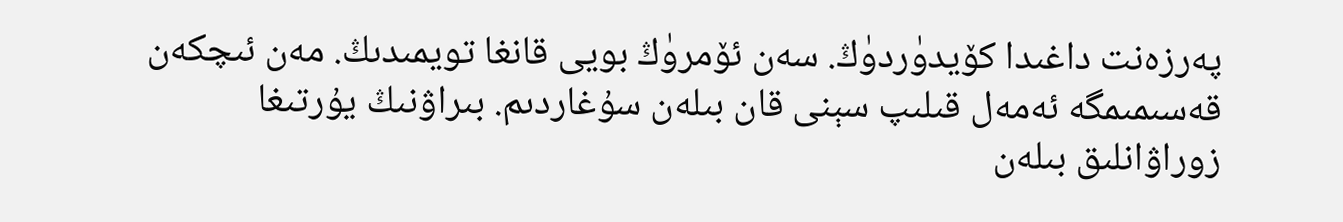پەرزەنت داغىدا كۆيدۈردۈڭ. سەن ئۆمرۈڭ بويى قانغا تويمىدىڭ. مەن ئىچكەن قەسىمىمگە ئەمەل قىلىپ سېنى قان بىلەن سۇغاردىم. بىراۋنىڭ يۇرتىغا زوراۋانلىق بىلەن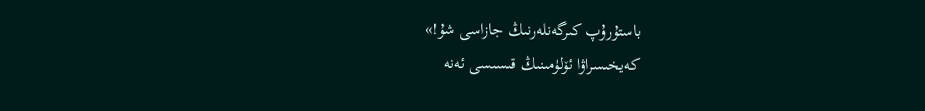باستۇرۇپ كىرگەنلەرنىڭ جازاسى شۇ!»
كەيخىسراۋا ئۆلۈمىنىڭ قىسىسى ئەنە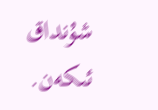شۇنداق ئىكەن.